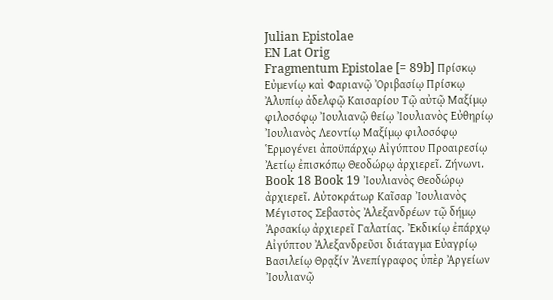Julian Epistolae
EN Lat Orig
Fragmentum Epistolae [= 89b] Πρίσκῳ Εὐμενίῳ καὶ Φαριανῷ Ὀριβασίῳ Πρίσκῳ Ἀλυπίῳ ἀδελφῷ Καισαρίου Τῷ αὐτῷ Μαξίμῳ φιλοσόφῳ Ἰουλιανῷ θείῳ Ἰουλιανὸς Εὐθηρίῳ Ἰουλιανὸς Λεοντίῳ Μαξίμῳ φιλοσόφῳ Ἑρμογένει ἀποϋπάρχῳ Αἰγύπτου Προαιρεσίῳ Ἀετίῳ ἐπισκόπῳ Θεοδώρῳ ἀρχιερεῖ. Ζήνωνι. Book 18 Book 19 Ἰουλιανὸς Θεοδώρῳ ἀρχιερεῖ. Αὐτοκράτωρ Καῖσαρ Ἰουλιανὸς Μέγιστος Σεβαστὸς Ἀλεξανδρέων τῷ δήμῳ Ἀρσακίῳ ἀρχιερεῖ Γαλατίας. Ἐκδικίῳ ἐπάρχῳ Αἰγύπτου Ἀλεξανδρεῦσι διάταγμα Εὐαγρίῳ Βασιλείῳ Θρᾳξίν Ἀνεπίγραφος ὑπὲρ Ἀργείων Ἰουλιανῷ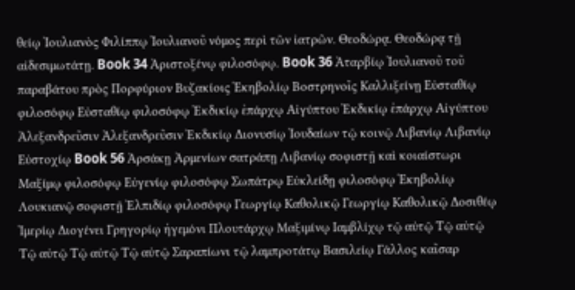θείῳ Ἰουλιανὸς Φιλίππῳ Ἰουλιανοῦ νόμος περὶ τῶν ἰατρῶν. Θεοδώρᾳ. Θεοδώρᾳ τῇ αἰδεσιμωτάτῃ. Book 34 Ἀριστοξένῳ φιλοσόφῳ. Book 36 Ἀταρβίῳ Ἰουλιανοῦ τοῦ παραβάτου πρὸς Πορφύριον Βυζακίοις Ἑκηβολίῳ Βοστρηνοῖς Καλλιξείνῃ Εὐσταθίῳ φιλοσόφῳ Εὐσταθίῳ φιλοσόφῳ Ἐκδικίῳ ἐπάρχῳ Αἰγύπτου Ἐκδικίῳ ἐπάρχῳ Αἰγύπτου Ἀλεξανδρεῦσιν Ἀλεξανδρεῦσιν Ἐκδικίῳ Διονυσίῳ Ἰουδαίων τῷ κοινῷ Λιβανίῳ Λιβανίῳ Εὐστοχίῳ Book 56 Ἀρσάκῃ Ἀρμενίων σατράπῃ Λιβανίῳ σοφιστῇ καὶ κοιαίστωρι Μαξίμῳ φιλοσόφῳ Εὐγενίῳ φιλοσόφῳ Σωπάτρῳ Εὐκλείδῃ φιλοσόφῳ Ἑκηβολίῳ Λουκιανῷ σοφιστῇ Ἐλπιδίῳ φιλοσόφῳ Γεωργίῳ Καθολικῷ Γεωργίῳ Καθολικῷ Δοσιθέῳ Ἱμερίῳ Διογένει Γρηγορίῳ ἡγεμόνι Πλουτάρχῳ Μαξιμίνῳ Ιαμβλίχῳ τῷ αὐτῷ Τῷ αὐτῷ Τῷ αὐτῷ Τῷ αὐτῷ Τῷ αὐτῷ Σαραπίωνι τῷ λαμπροτάτῳ Βασιλείῳ Γάλλος καῖσαρ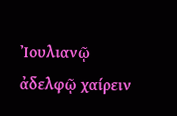Ἰουλιανῷ ἀδελφῷ χαίρειν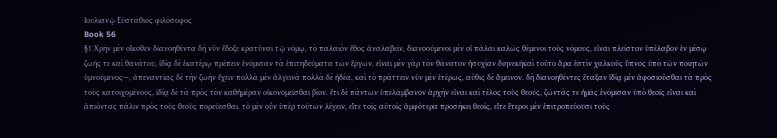Ιουλιανῷ Εὐστάθιος φιλόσοφος
Book 56
§1 Χρῆν μὲν οἴκοθεν διανοηθέντα δὴ νῦν ἔδοξε κρατῦναι τῷ νόμῳ, τὸ παλαιὸν ἔθος ἀναλαβεῖν, διανοούμενοι μὲν οἱ πάλαι καλῶς θέμενοι τοὺς νόμους, εἶναι πλεῖστον ὑπέλαβον ἐν μέσῳ ζωῆς τε καὶ θανάτου, ἰδίᾳ δὲ ἑκατέρῳ πρέπειν ἐνόμισαν τὰ ἐπιτηδεύματα τῶν ἔργων. εἶναι μὲν γὰρ τὸν θάνατον ἡσυχίαν διηνεκῆκαὶ τοῦτο ἄρα ἐστὶν χαλκοῦς ὕπνος ὑπὸ τῶν ποιητῶν ὑμνούμενος—, ἀπεναντίας δὲ τὴν ζωὴν ἔχειν πολλὰ μὲν ἀλγεινὰ πολλὰ δὲ ἡδέα, καὶ τὸ πράττειν νῦν μὲν ἑτέρως, αὖθις δὲ ἄμεινον. δὴ διανοηθέντες ἔταξαν ἰδίᾳ μὲν ἀφοσιοῦσθαι τὰ πρὸς τοὺς κατοιχομένους, ἰδίᾳ δὲ τὰ πρὸς τὸν καθἡμέραν οἰκονομεῖσθαι βίον. ἔτι δὲ πάντων ὑπελάμβανον ἀρχὴν εἶναι καὶ τέλος τοὺς θεούς, ζῶντάς τε ἡμᾶς ἐνόμισαν ὑπὸ θεοῖς εἶναι καὶ ἀπιόντας πάλιν πρὸς τοὺς θεοὺς πορεύεσθαι. τὸ μὲν οὖν ὑπὲρ τούτων λέγειν, εἴτε τοῖς αὐτοῖς ἀμφότερα προσήκει θεοῖς, εἴτε ἕτεροι μὲν ἐπιτροπεύουσι τοὺς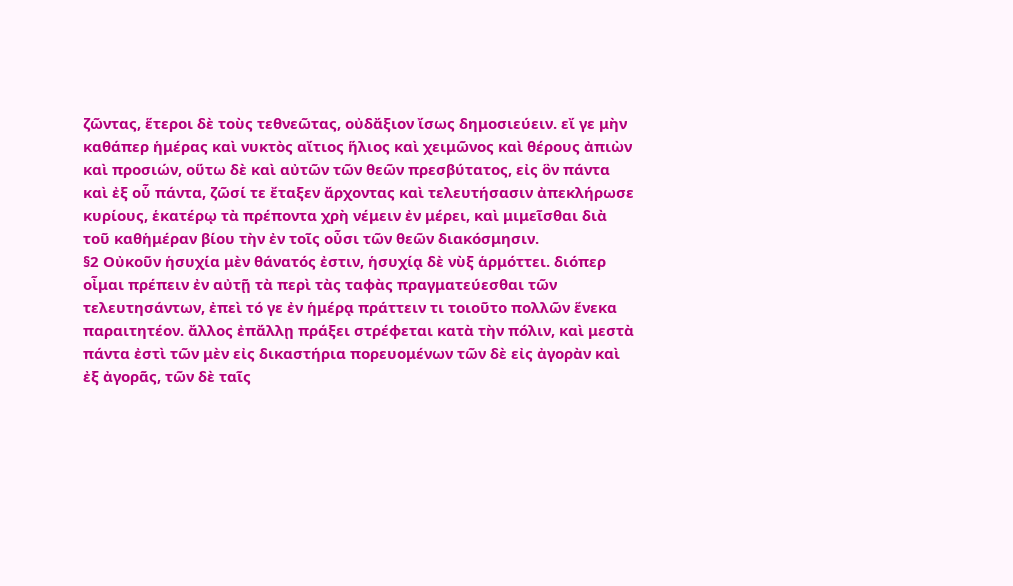ζῶντας, ἕτεροι δὲ τοὺς τεθνεῶτας, οὐδἄξιον ἴσως δημοσιεύειν. εἴ γε μὴν καθάπερ ἡμέρας καὶ νυκτὸς αἴτιος ἥλιος καὶ χειμῶνος καὶ θέρους ἀπιὼν καὶ προσιών, οὕτω δὲ καὶ αὐτῶν τῶν θεῶν πρεσβύτατος, εἰς ὃν πάντα καὶ ἐξ οὗ πάντα, ζῶσί τε ἔταξεν ἄρχοντας καὶ τελευτήσασιν ἀπεκλήρωσε κυρίους, ἑκατέρῳ τὰ πρέποντα χρὴ νέμειν ἐν μέρει, καὶ μιμεῖσθαι διὰ τοῦ καθἡμέραν βίου τὴν ἐν τοῖς οὖσι τῶν θεῶν διακόσμησιν.
§2 Οὐκοῦν ἡσυχία μὲν θάνατός ἐστιν, ἡσυχίᾳ δὲ νὺξ ἁρμόττει. διόπερ οἶμαι πρέπειν ἐν αὐτῇ τὰ περὶ τὰς ταφὰς πραγματεύεσθαι τῶν τελευτησάντων, ἐπεὶ τό γε ἐν ἡμέρᾳ πράττειν τι τοιοῦτο πολλῶν ἕνεκα παραιτητέον. ἄλλος ἐπἄλλῃ πράξει στρέφεται κατὰ τὴν πόλιν, καὶ μεστὰ πάντα ἐστὶ τῶν μὲν εἰς δικαστήρια πορευομένων τῶν δὲ εἰς ἀγορὰν καὶ ἐξ ἀγορᾶς, τῶν δὲ ταῖς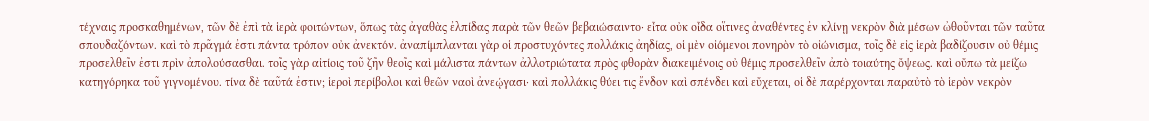τέχναις προσκαθημένων, τῶν δὲ ἐπὶ τὰ ἱερὰ φοιτώντων, ὅπως τὰς ἀγαθὰς ἐλπίδας παρὰ τῶν θεῶν βεβαιώσαιντο· εἶτα οὐκ οἶδα οἵτινες ἀναθέντες ἐν κλίνῃ νεκρὸν διὰ μέσων ὠθοῦνται τῶν ταῦτα σπουδαζόντων. καὶ τὸ πρᾶγμά ἐστι πάντα τρόπον οὐκ ἀνεκτόν. ἀναπίμπλανται γὰρ οἱ προστυχόντες πολλάκις ἀηδίας, οἱ μὲν οἰόμενοι πονηρὸν τὸ οἰώνισμα, τοῖς δὲ εἰς ἱερὰ βαδίζουσιν οὐ θέμις προσελθεῖν ἐστι πρὶν ἀπολούσασθαι. τοῖς γὰρ αἰτίοις τοῦ ζῆν θεοῖς καὶ μάλιστα πάντων ἀλλοτριώτατα πρὸς φθορὰν διακειμένοις οὐ θέμις προσελθεῖν ἀπὸ τοιαύτης ὄψεως. καὶ οὔπω τὰ μείζω κατηγόρηκα τοῦ γιγνομένου. τίνα δὲ ταῦτά ἐστιν; ἱεροὶ περίβολοι καὶ θεῶν ναοὶ ἀνεῴγασι· καὶ πολλάκις θύει τις ἔνδον καὶ σπένδει καὶ εὔχεται, οἱ δὲ παρέρχονται παραὐτὸ τὸ ἱερὸν νεκρὸν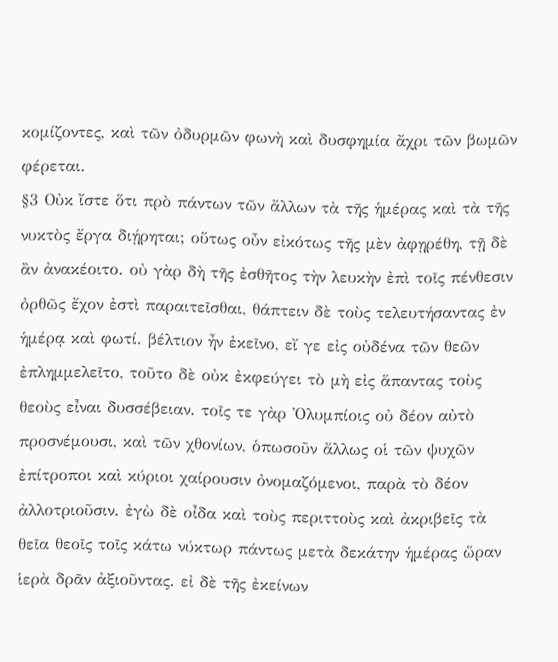κομίζοντες, καὶ τῶν ὀδυρμῶν φωνὴ καὶ δυσφημία ἄχρι τῶν βωμῶν φέρεται.
§3 Οὐκ ἴστε ὅτι πρὸ πάντων τῶν ἄλλων τὰ τῆς ἡμέρας καὶ τὰ τῆς νυκτὸς ἔργα διῄρηται; οὕτως οὖν εἰκότως τῆς μὲν ἀφῃρέθη, τῇ δὲ ἂν ἀνακέοιτο. οὐ γὰρ δὴ τῆς ἐσθῆτος τὴν λευκὴν ἐπὶ τοῖς πένθεσιν ὀρθῶς ἔχον ἐστὶ παραιτεῖσθαι, θάπτειν δὲ τοὺς τελευτήσαντας ἐν ἡμέρᾳ καὶ φωτί. βέλτιον ἦν ἐκεῖνο, εἴ γε εἰς οὐδένα τῶν θεῶν ἐπλημμελεῖτο, τοῦτο δὲ οὐκ ἐκφεύγει τὸ μὴ εἰς ἅπαντας τοὺς θεοὺς εἶναι δυσσέβειαν. τοῖς τε γὰρ Ὀλυμπίοις οὐ δέον αὐτὸ προσνέμουσι, καὶ τῶν χθονίων, ὁπωσοῦν ἄλλως οἱ τῶν ψυχῶν ἐπίτροποι καὶ κύριοι χαίρουσιν ὀνομαζόμενοι, παρὰ τὸ δέον ἀλλοτριοῦσιν. ἐγὼ δὲ οἶδα καὶ τοὺς περιττοὺς καὶ ἀκριβεῖς τὰ θεῖα θεοῖς τοῖς κάτω νύκτωρ πάντως μετὰ δεκάτην ἡμέρας ὥραν ἱερὰ δρᾶν ἀξιοῦντας. εἰ δὲ τῆς ἐκείνων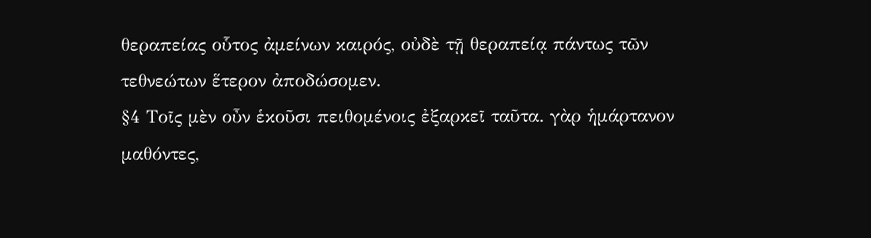θεραπείας οὗτος ἀμείνων καιρός, οὐδὲ τῇ θεραπείᾳ πάντως τῶν τεθνεώτων ἕτερον ἀποδώσομεν.
§4 Τοῖς μὲν οὖν ἑκοῦσι πειθομένοις ἐξαρκεῖ ταῦτα. γὰρ ἡμάρτανον μαθόντες,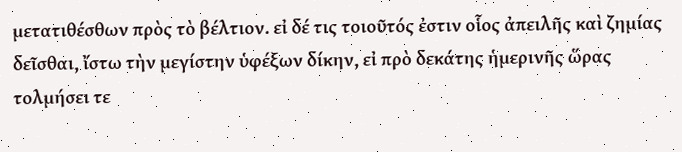μετατιθέσθων πρὸς τὸ βέλτιον. εἰ δέ τις τοιοῦτός ἐστιν οἷος ἀπειλῆς καὶ ζημίας δεῖσθαι, ἴστω τὴν μεγίστην ὑφέξων δίκην, εἰ πρὸ δεκάτης ἡμερινῆς ὥρας τολμήσει τε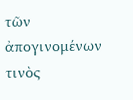τῶν ἀπογινομένων τινὸς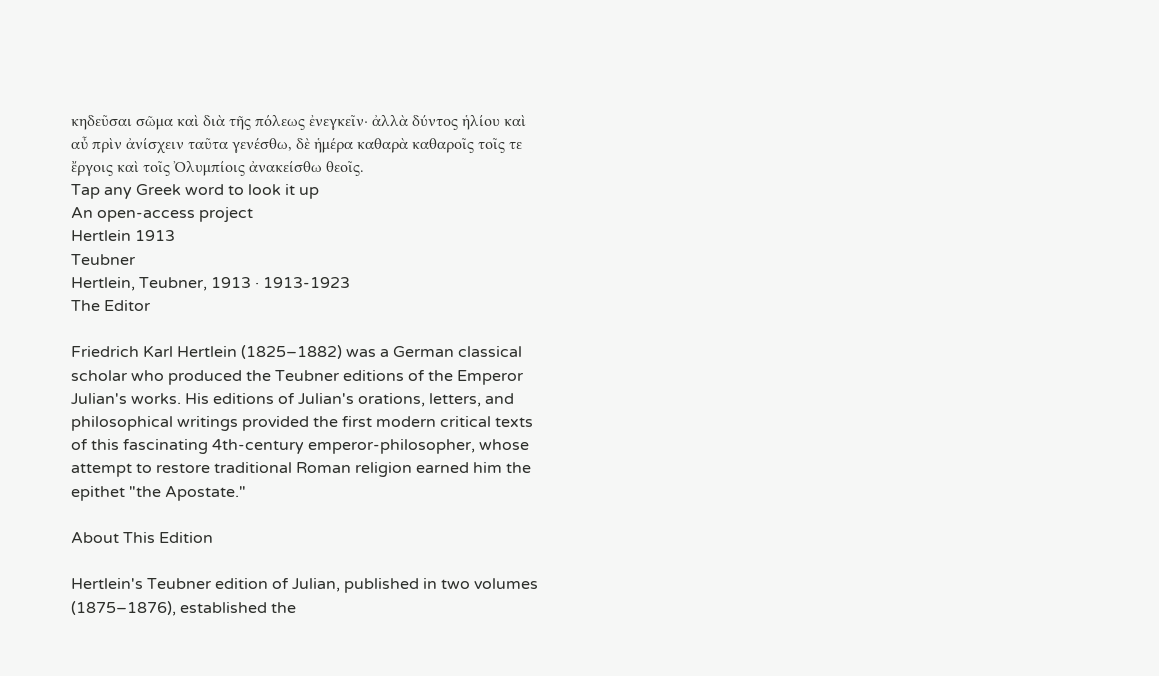κηδεῦσαι σῶμα καὶ διὰ τῆς πόλεως ἐνεγκεῖν· ἀλλὰ δύντος ἡλίου καὶ αὖ πρὶν ἀνίσχειν ταῦτα γενέσθω, δὲ ἡμέρα καθαρὰ καθαροῖς τοῖς τε ἔργοις καὶ τοῖς Ὀλυμπίοις ἀνακείσθω θεοῖς.
Tap any Greek word to look it up
An open-access project
Hertlein 1913
Teubner
Hertlein, Teubner, 1913 · 1913-1923
The Editor

Friedrich Karl Hertlein (1825–1882) was a German classical scholar who produced the Teubner editions of the Emperor Julian's works. His editions of Julian's orations, letters, and philosophical writings provided the first modern critical texts of this fascinating 4th-century emperor-philosopher, whose attempt to restore traditional Roman religion earned him the epithet "the Apostate."

About This Edition

Hertlein's Teubner edition of Julian, published in two volumes (1875–1876), established the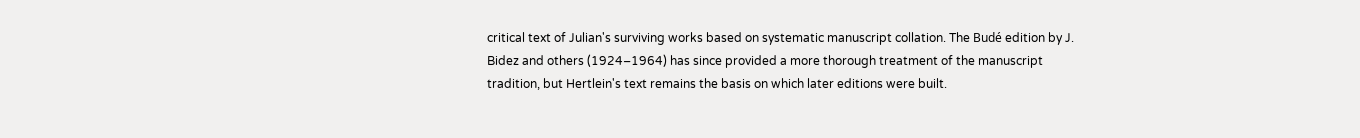critical text of Julian's surviving works based on systematic manuscript collation. The Budé edition by J. Bidez and others (1924–1964) has since provided a more thorough treatment of the manuscript tradition, but Hertlein's text remains the basis on which later editions were built.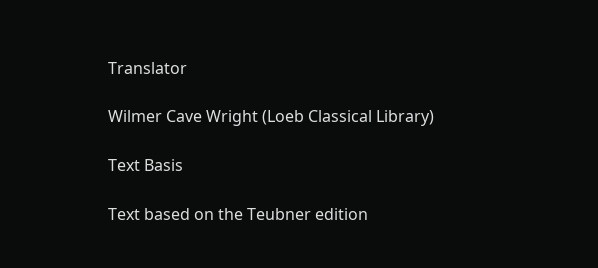Translator

Wilmer Cave Wright (Loeb Classical Library)

Text Basis

Text based on the Teubner edition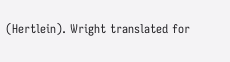(Hertlein). Wright translated for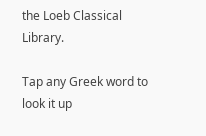the Loeb Classical Library.

Tap any Greek word to look it up